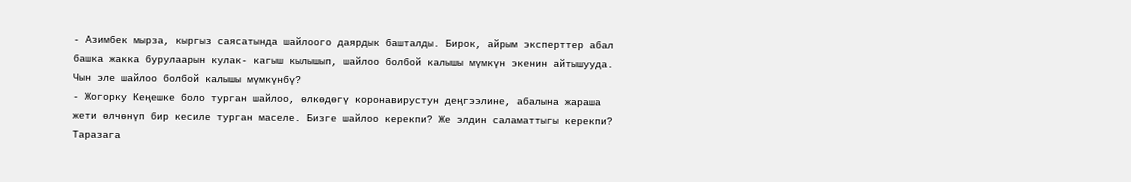- Азимбек мырза, кыргыз саясатында шайлоого даярдык башталды. Бирок, айрым эксперттер абал башка жакка бурулаарын кулак- кагыш кылышып, шайлоо болбой калышы мүмкүн экенин айтышууда. Чын эле шайлоо болбой калышы мүмкүнбү?
- Жогорку Кеңешке боло турган шайлоо, өлкөдөгү коронавирустун деңгээлине, абалына жараша жети өлчөнүп бир кесиле турган маселе. Бизге шайлоо керекпи? Же элдин саламаттыгы керекпи? Таразага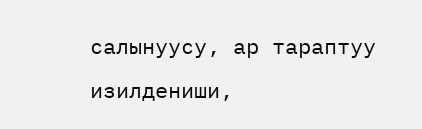салынуусу, ар тараптуу изилдениши,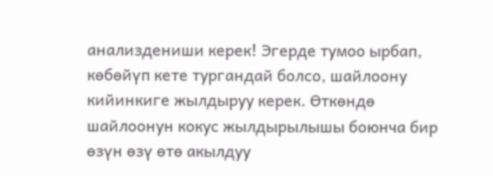анализдениши керек! Эгерде тумоо ырбап, көбөйүп кете тургандай болсо, шайлоону кийинкиге жылдыруу керек. Өткөндө шайлоонун кокус жылдырылышы боюнча бир өзүн өзү өтө акылдуу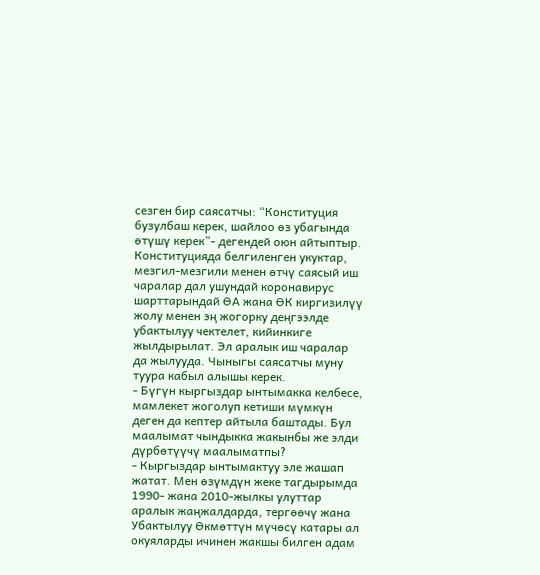сезген бир саясатчы: “Конституция бузулбаш керек, шайлоо өз убагында өтүшү керек”- дегендей оюн айтыптыр. Конституцияда белгиленген укуктар, мезгил-мезгили менен өтчү саясый иш чаралар дал ушундай коронавирус шарттарындай ӨА жана ӨК киргизилүү жолу менен эң жогорку деңгээлде убактылуу чектелет, кийинкиге жылдырылат. Эл аралык иш чаралар да жылууда. Чыныгы саясатчы муну туура кабыл алышы керек.
- Бүгүн кыргыздар ынтымакка келбесе, мамлекет жоголуп кетиши мүмкүн деген да кептер айтыла баштады. Бул маалымат чындыкка жакынбы же элди дүрбөтүүчү маалыматпы?
- Кыргыздар ынтымактуу эле жашап жатат. Мен өзүмдүн жеке тагдырымда 1990- жана 2010-жылкы улуттар аралык жаңжалдарда, тергөөчү жана Убактылуу Өкмөттүн мүчөсү катары ал окуяларды ичинен жакшы билген адам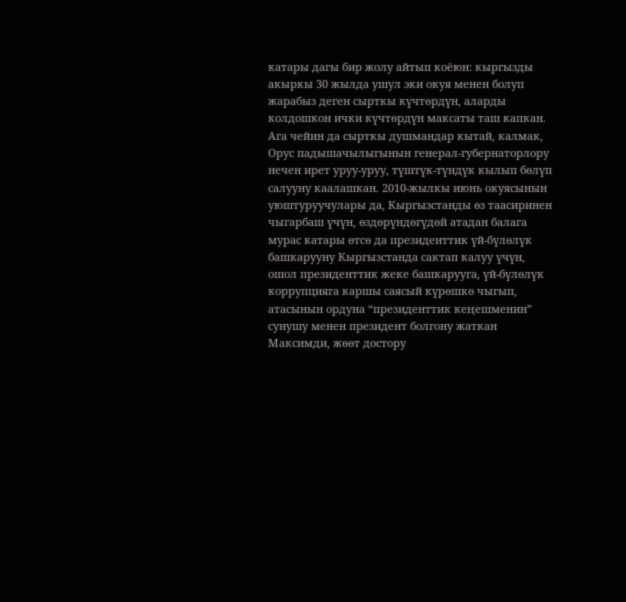катары дагы бир жолу айтып коёюн: кыргызды акыркы 30 жылда ушул эки окуя менен болуп жарабыз деген сырткы күчтөрдүн, аларды колдошкон ички күчтөрдүн максаты таш капкан. Ага чейин да сырткы душмандар кытай, калмак, Орус падышачылыгынын генерал-губернаторлору нечен ирет уруу-уруу, түштүк-түндүк кылып бөлүп салууну каалашкан. 2010-жылкы июнь окуясынын уюштуруучулары да, Кыргызстанды өз таасиринен чыгарбаш үчүн, өздөрүндөгүдөй атадан балага мурас катары өтсө да президенттик үй-бүлөлүк башкарууну Кыргызстанда сактап калуу үчүн, ошол президенттик жеке башкарууга, үй-бүлөлүк коррупцияга каршы саясый күрөшкө чыгып, атасынын ордуна “президенттик кеңешменин” сунушу менен президент болгону жаткан Максимди, жөөт достору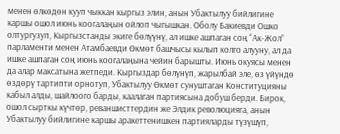менен өлкөдөн кууп чыккан кыргыз элин, анын Убактылуу бийлигине каршы ошол июнь коогалаңын ойлоп чыгышкан. Оболу Бакиевди Ошко олтургузуп, Кыргызстанды экиге бөлүүнү, ал ишке ашпаган соң “Ак-Жол” парламенти менен Атамбаевди Өкмөт башчысы кылып колго алууну, ал да ишке ашпаган соң июнь коогалаңына чейин барышты. Июнь окуясы менен да алар максатына жетпеди. Кыргыздар бөлүнүп, жарылбай эле, өз үйүндө өздөрү тартипти орнотуп, Убактылуу Өкмөт сунуштаган Конституцияны кабыл алды, шайлоого барды, каалаган партиясына добуш берди. Бирок, ошол сырткы күчтөр, реваншисттердин же Элдик революцияга, анын Убактылуу бийлигине каршы аракеттенишкен партияларды түзүшүп,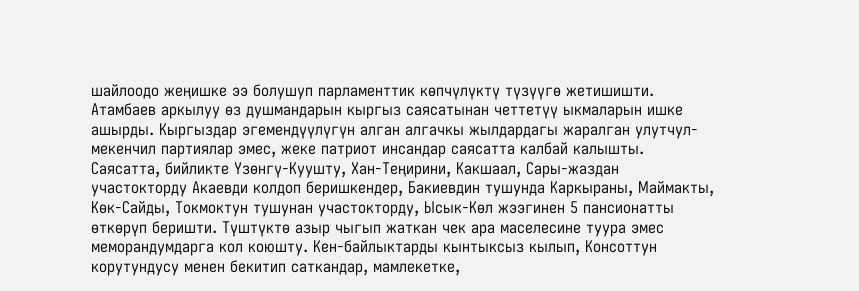шайлоодо жеңишке ээ болушуп парламенттик көпчүлүктү түзүүгө жетишишти. Атамбаев аркылуу өз душмандарын кыргыз саясатынан четтетүү ыкмаларын ишке ашырды. Кыргыздар эгемендүүлүгүн алган алгачкы жылдардагы жаралган улутчул-мекенчил партиялар эмес, жеке патриот инсандар саясатта калбай калышты. Саясатта, бийликте Үзөнгү-Куушту, Хан-Теңирини, Какшаал, Сары-жаздан участокторду Акаевди колдоп беришкендер, Бакиевдин тушунда Каркыраны, Маймакты, Көк-Сайды, Токмоктун тушунан участокторду, Ысык-Көл жээгинен 5 пансионатты өткөрүп беришти. Түштүктө азыр чыгып жаткан чек ара маселесине туура эмес меморандумдарга кол коюшту. Кен-байлыктарды кынтыксыз кылып, Консоттун корутундусу менен бекитип саткандар, мамлекетке,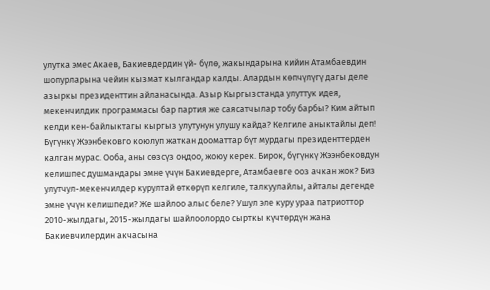улутка эмес Акаев, Бакиевдердин үй- бүлө, жакындарына кийин Атамбаевдин шопурларына чейин кызмат кылгандар калды. Алардын көпчүлүгү дагы деле азыркы президенттин айланасында. Азыр Кыргызстанда улуттук идея, мекенчилдик программасы бар партия же саясатчылар тобу барбы? Ким айтып келди кен-байлыктагы кыргыз улутунун улушу кайда? Келгиле аныктайлы деп! Бүгүнкү Жээнбековго коюлуп жаткан дооматтар бүт мурдагы президенттерден калган мурас. Ооба, аны сөзсүз оңдоо, жоюу керек. Бирок, бүгүнкү Жээнбековдун келишпес душмандары эмне үчүн Бакиевдерге, Атамбаевге ооз ачкан жок? Биз улутчул-мекенчилдер курултай өткөрүп келгиле, талкуулайлы, айталы дегенде эмне үчүн келишпеди? Же шайлоо алыс беле? Ушул эле куру ураа патриоттор 2010-жылдагы, 2015-жылдагы шайлоолордо сырткы күчтөрдүн жана Бакиевчилердин акчасына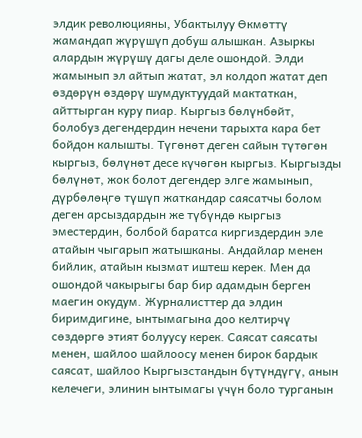элдик революцияны, Убактылуу Өкмөттү жамандап жүрүшүп добуш алышкан. Азыркы алардын жүрүшү дагы деле ошондой. Элди жамынып эл айтып жатат, эл колдоп жатат деп өздөрүн өздөрү шумдуктуудай мактаткан, айттырган куру пиар. Кыргыз бөлүнбөйт, болобуз дегендердин нечени тарыхта кара бет бойдон калышты. Түгөнөт деген сайын түтөгөн кыргыз, бөлүнөт десе күчөгөн кыргыз. Кыргызды бөлүнөт, жок болот дегендер элге жамынып, дүрбөлөңгө түшүп жаткандар саясатчы болом деген арсыздардын же түбүндө кыргыз эместердин, болбой баратса киргиздердин эле атайын чыгарып жатышканы. Андайлар менен бийлик, атайын кызмат иштеш керек. Мен да ошондой чакырыгы бар бир адамдын берген маегин окудум. Журналисттер да элдин биримдигине, ынтымагына доо келтирчү сөздөргө этият болуусу керек. Саясат саясаты менен, шайлоо шайлоосу менен бирок бардык саясат, шайлоо Кыргызстандын бүтүндүгү, анын келечеги, элинин ынтымагы үчүн боло турганын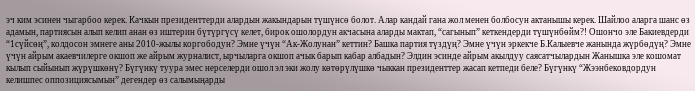эч ким эсинен чыгарбоо керек. Качкын президенттерди алардын жакындарын түшүнсө болот. Алар кандай гана жол менен болбосун актанышы керек. Шайлоо аларга шанс өз адамын, партиясын алып келип анан өз иштерин бүтүргүсү келет, бирок ошолордун акчасына аларды мактап, “сагынып” кеткендерди түшүнбөйм?! Ошончо эле Бакиевдерди “1сүйсөң”, колдосон эмнеге аны 2010-жылы коргободун? Эмне үчүн “Ак-Жолунан” кеттин? Башка партия түздүң? Эмне үчүн эркекче Б.Калыевче жанында жүрбөдүң? Эмне үчүн айрым акаевчилерге окшоп же айрым журналист, ырчыларга окшоп ачык барып кабар албадын? Элдин эсинде айрым акылдуу саясатчылардын Жанышка эле кошомат кылып сыйынып жүрүшкөнү? Бүгүнкү туура эмес нерселерди ошол эл эки жолу көтөрүлүшкө чыккан президенттер жасап кетпеди беле? Бүгүнкү “Жээнбековдордун келишпес оппозициясымын” дегендер өз салымыңарды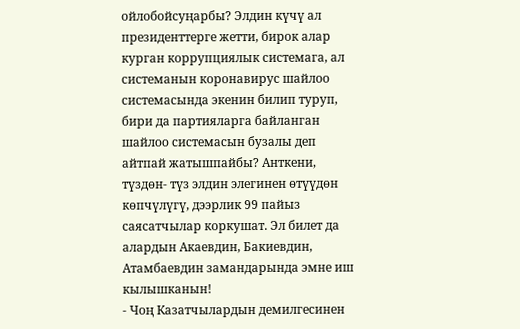ойлобойсуңарбы? Элдин күчү ал президенттерге жетти, бирок алар курган коррупциялык системага, ал системанын коронавирус шайлоо системасында экенин билип туруп, бири да партияларга байланган шайлоо системасын бузалы деп айтпай жатышпайбы? Анткени, түздөн- түз элдин элегинен өтүүдөн көпчүлүгү, дээрлик 99 пайыз саясатчылар коркушат. Эл билет да алардын Акаевдин, Бакиевдин, Атамбаевдин замандарында эмне иш кылышканын!
- Чоң Казатчылардын демилгесинен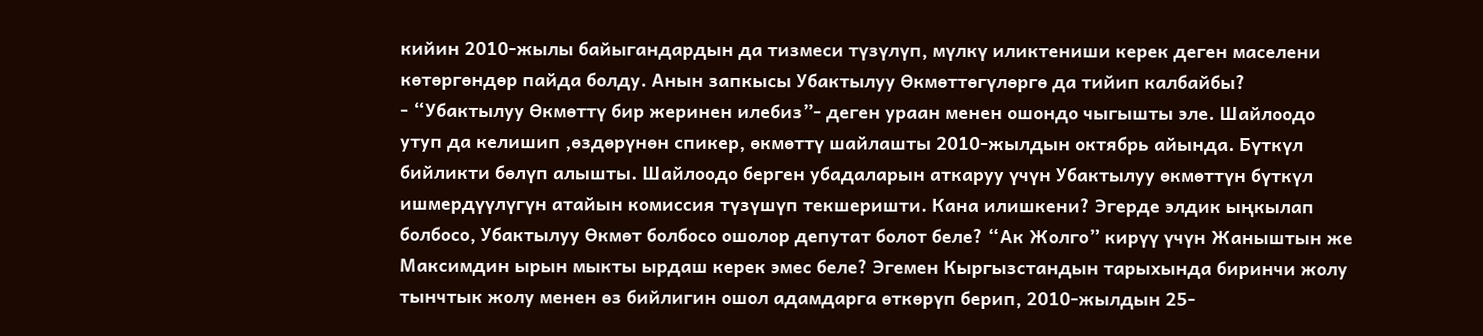кийин 2010-жылы байыгандардын да тизмеси түзүлүп, мүлкү иликтениши керек деген маселени көтөргөндөр пайда болду. Анын запкысы Убактылуу Өкмөттөгүлөргө да тийип калбайбы?
- “Убактылуу Өкмөттү бир жеринен илебиз”- деген ураан менен ошондо чыгышты эле. Шайлоодо утуп да келишип ,өздөрүнөн спикер, өкмөттү шайлашты 2010-жылдын октябрь айында. Бүткүл бийликти бөлүп алышты. Шайлоодо берген убадаларын аткаруу үчүн Убактылуу өкмөттүн бүткүл ишмердүүлүгүн атайын комиссия түзүшүп текшеришти. Кана илишкени? Эгерде элдик ыңкылап болбосо, Убактылуу Өкмөт болбосо ошолор депутат болот беле? “Ак Жолго” кирүү үчүн Жаныштын же Максимдин ырын мыкты ырдаш керек эмес беле? Эгемен Кыргызстандын тарыхында биринчи жолу тынчтык жолу менен өз бийлигин ошол адамдарга өткөрүп берип, 2010-жылдын 25-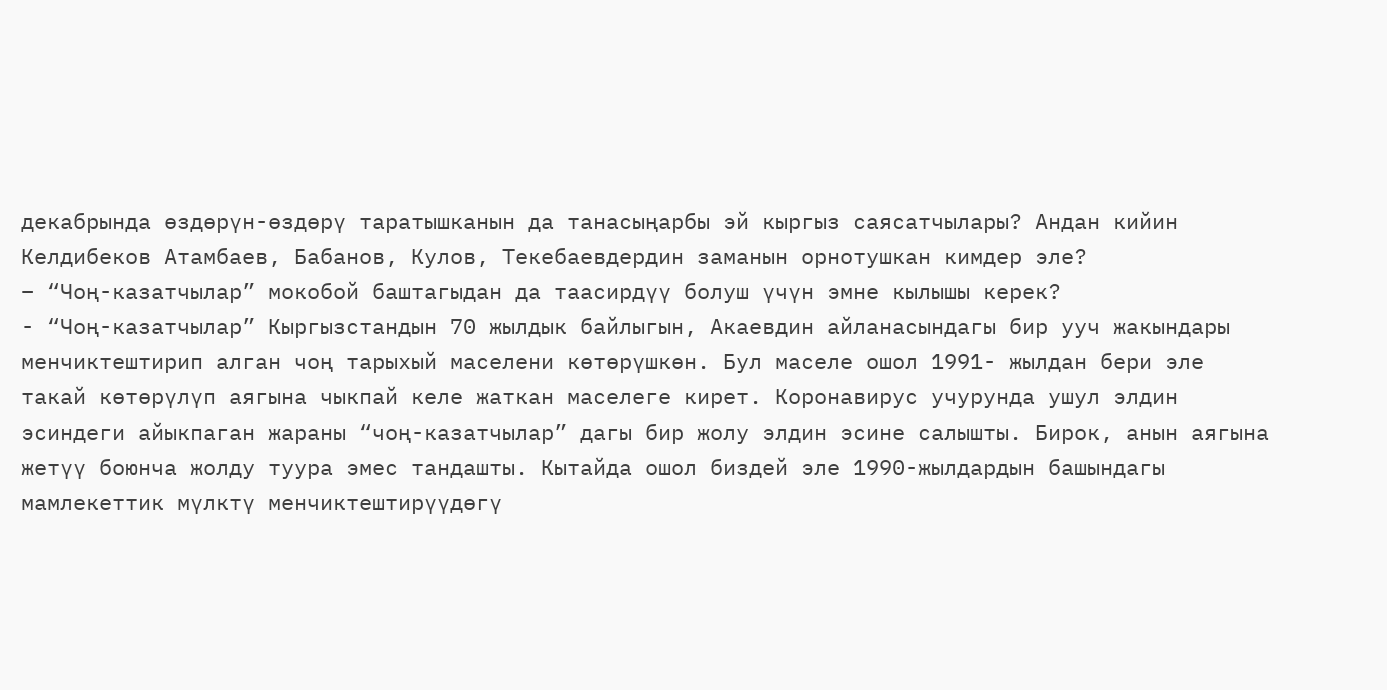декабрында өздөрүн-өздөрү таратышканын да танасыңарбы эй кыргыз саясатчылары? Андан кийин Келдибеков Атамбаев, Бабанов, Кулов, Текебаевдердин заманын орнотушкан кимдер эле?
– “Чоң-казатчылар” мокобой баштагыдан да таасирдүү болуш үчүн эмне кылышы керек?
- “Чоң-казатчылар” Кыргызстандын 70 жылдык байлыгын, Акаевдин айланасындагы бир ууч жакындары менчиктештирип алган чоң тарыхый маселени көтөрүшкөн. Бул маселе ошол 1991- жылдан бери эле такай көтөрүлүп аягына чыкпай келе жаткан маселеге кирет. Коронавирус учурунда ушул элдин эсиндеги айыкпаган жараны “чоң-казатчылар” дагы бир жолу элдин эсине салышты. Бирок, анын аягына жетүү боюнча жолду туура эмес тандашты. Кытайда ошол биздей эле 1990-жылдардын башындагы мамлекеттик мүлктү менчиктештирүүдөгү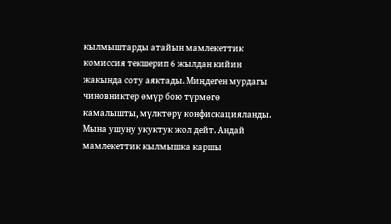кылмыштарды атайын мамлекеттик комиссия текшерип 6 жылдан кийин жакында соту аяктады. Миңдеген мурдагы чиновниктер өмүр бою түрмөгө камалышты, мүлктөрү конфискацияланды. Мына ушуну укуктук жол дейт. Андай мамлекеттик кылмышка каршы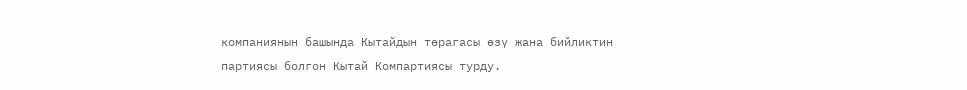компаниянын башында Кытайдын төрагасы өзү жана бийликтин партиясы болгон Кытай Компартиясы турду.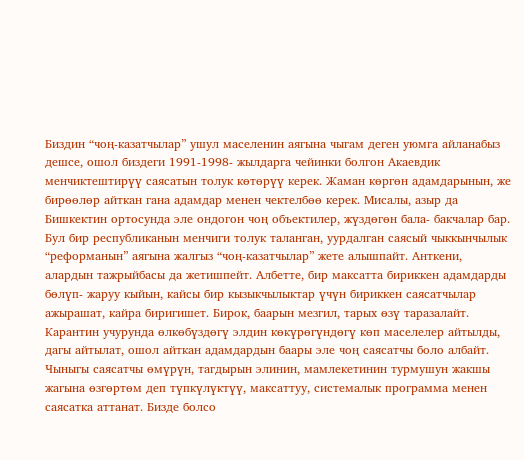Биздин “чоң-казатчылар” ушул маселенин аягына чыгам деген уюмга айланабыз дешсе, ошол биздеги 1991-1998- жылдарга чейинки болгон Акаевдик менчиктештирүү саясатын толук көтөрүү керек. Жаман көргөн адамдарынын, же бирөөлөр айткан гана адамдар менен чектелбөө керек. Мисалы, азыр да Бишкектин ортосунда эле ондогон чоң объектилер, жүздөгөн бала- бакчалар бар. Бул бир республиканын менчиги толук таланган, уурдалган саясый чыккынчылык “реформанын” аягына жалгыз “чоң-казатчылар” жете алышпайт. Анткени, алардын тажрыйбасы да жетишпейт. Албетте, бир максатта бириккен адамдарды бөлүп- жаруу кыйын, кайсы бир кызыкчылыктар үчүн бириккен саясатчылар ажырашат, кайра биригишет. Бирок, баарын мезгил, тарых өзү таразалайт. Карантин учурунда өлкөбүздөгү элдин көкүрөгүндөгү көп маселелер айтылды, дагы айтылат, ошол айткан адамдардын баары эле чоң саясатчы боло албайт. Чыныгы саясатчы өмүрүн, тагдырын элинин, мамлекетинин турмушун жакшы жагына өзгөртөм деп түпкүлүктүү, максаттуу, системалык программа менен саясатка аттанат. Бизде болсо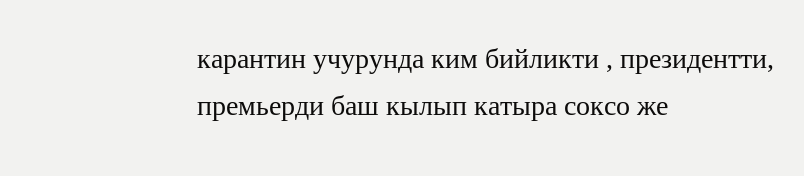карантин учурунда ким бийликти , президентти, премьерди баш кылып катыра соксо же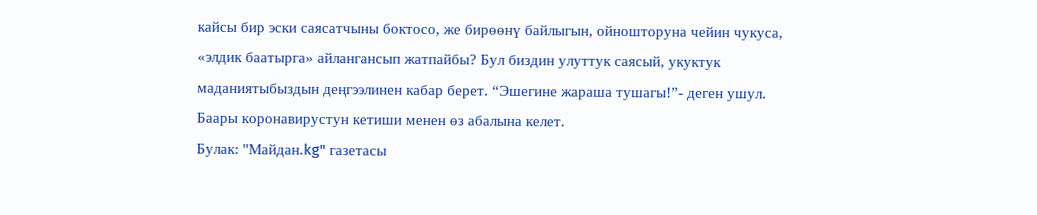кайсы бир эски саясатчыны боктосо, же бирөөнү байлыгын, ойношторуна чейин чукуса, «элдик баатырга» айлангансып жатпайбы? Бул биздин улуттук саясый, укуктук маданиятыбыздын деңгээлинен кабар берет. “Эшегине жараша тушагы!”- деген ушул. Баары коронавирустун кетиши менен өз абалына келет.
Булак: "Майдан.kg" газетасы